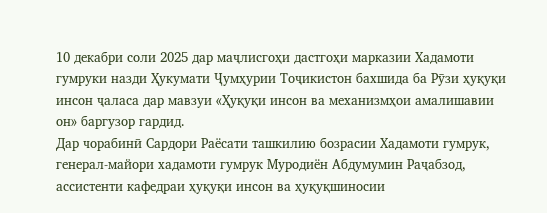10 декабри соли 2025 дар маҷлисгоҳи дастгоҳи марказии Хадамоти гумруки назди Ҳукумати Ҷумҳурии Тоҷикистон бахшида ба Рӯзи ҳуқуқи инсон ҷаласа дар мавзуи «Ҳуқуқи инсон ва механизмҳои амалишавии он» баргузор гардид.
Дар чорабинӣ Сардори Раёсати ташкилию бозрасии Хадамоти гумрук, генерал-майори хадамоти гумрук Муродиён Абдумумин Раҷабзод, ассистенти кафедраи ҳуқуқи инсон ва ҳуқуқшиносии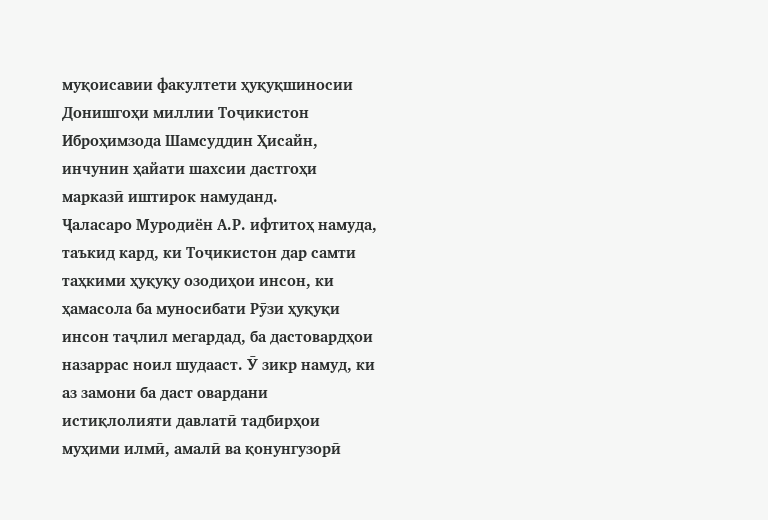муқоисавии факултети ҳуқуқшиносии Донишгоҳи миллии Тоҷикистон Иброҳимзода Шамсуддин Ҳисайн, инчунин ҳайати шахсии дастгоҳи марказӣ иштирок намуданд.
Ҷаласаро Муродиён А.Р. ифтитоҳ намуда, таъкид кард, ки Тоҷикистон дар самти таҳкими ҳуқуқу озодиҳои инсон, ки ҳамасола ба муносибати Рӯзи ҳуқуқи инсон таҷлил мегардад, ба дастовардҳои назаррас ноил шудааст. Ӯ зикр намуд, ки аз замони ба даст овардани истиқлолияти давлатӣ тадбирҳои муҳими илмӣ, амалӣ ва қонунгузорӣ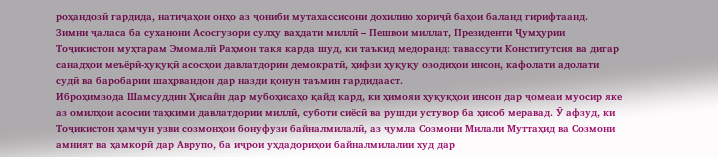роҳандозӣ гардида, натиҷаҳои онҳо аз ҷониби мутахассисони дохилию хориҷӣ баҳои баланд гирифтаанд.
Зимни ҷаласа ба суханони Асосгузори сулҳу ваҳдати миллӣ – Пешвои миллат, Президенти Ҷумҳурии Тоҷикистон муҳтарам Эмомалӣ Раҳмон такя карда шуд, ки таъкид медоранд: тавассути Конститутсия ва дигар санадҳои меъёрӣ-ҳуқуқӣ асосҳои давлатдории демократӣ, ҳифзи ҳуқуқу озодиҳои инсон, кафолати адолати судӣ ва баробарии шаҳрвандон дар назди қонун таъмин гардидааст.
Иброҳимзода Шамсуддин Ҳисайн дар мубоҳисаҳо қайд кард, ки ҳимояи ҳуқуқҳои инсон дар ҷомеаи муосир яке аз омилҳои асосии таҳкими давлатдории миллӣ, суботи сиёсӣ ва рушди устувор ба ҳисоб меравад. Ӯ афзуд, ки Тоҷикистон ҳамчун узви созмонҳои бонуфузи байналмилалӣ, аз ҷумла Созмони Милали Муттаҳид ва Созмони амният ва ҳамкорӣ дар Аврупо, ба иҷрои уҳдадориҳои байналмилалии худ дар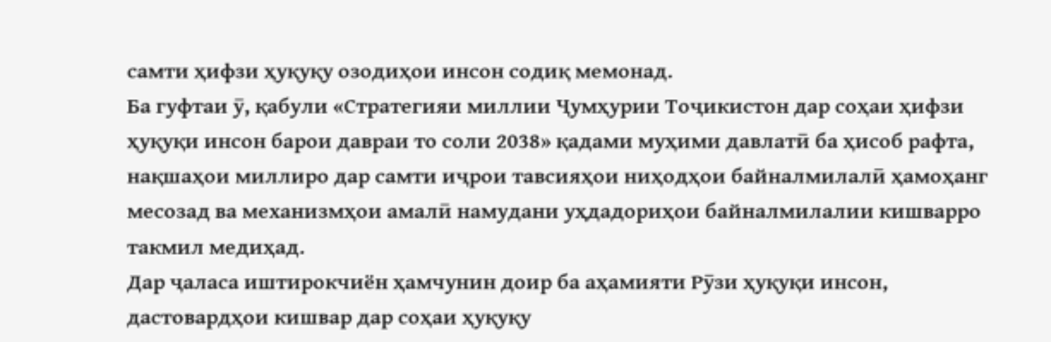самти ҳифзи ҳуқуқу озодиҳои инсон содиқ мемонад.
Ба гуфтаи ӯ, қабули «Стратегияи миллии Ҷумҳурии Тоҷикистон дар соҳаи ҳифзи ҳуқуқи инсон барои давраи то соли 2038» қадами муҳими давлатӣ ба ҳисоб рафта, нақшаҳои миллиро дар самти иҷрои тавсияҳои ниҳодҳои байналмилалӣ ҳамоҳанг месозад ва механизмҳои амалӣ намудани уҳдадориҳои байналмилалии кишварро такмил медиҳад.
Дар ҷаласа иштирокчиён ҳамчунин доир ба аҳамияти Рӯзи ҳуқуқи инсон, дастовардҳои кишвар дар соҳаи ҳуқуқу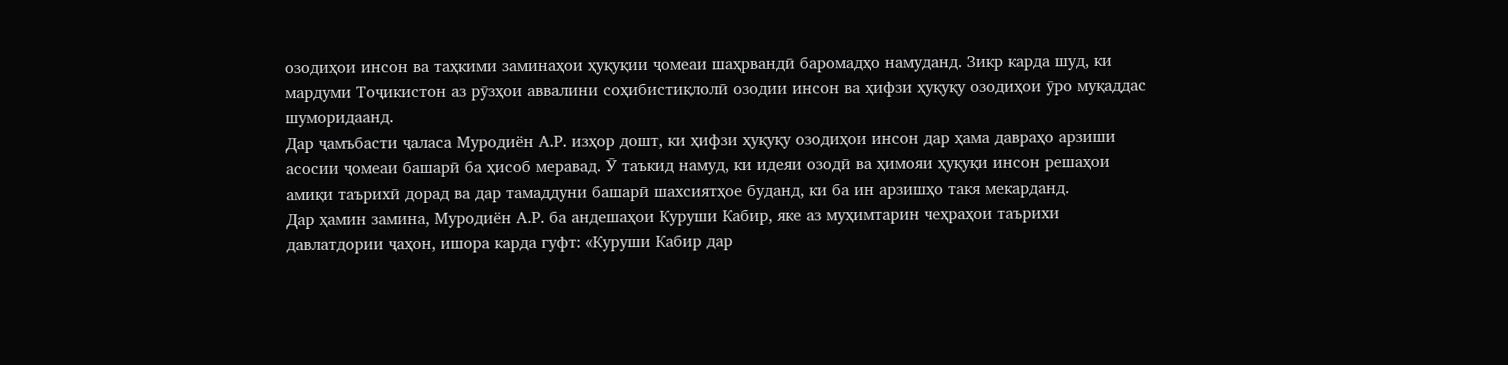озодиҳои инсон ва таҳкими заминаҳои ҳуқуқии ҷомеаи шаҳрвандӣ баромадҳо намуданд. Зикр карда шуд, ки мардуми Тоҷикистон аз рӯзҳои аввалини соҳибистиқлолӣ озодии инсон ва ҳифзи ҳуқуқу озодиҳои ӯро муқаддас шуморидаанд.
Дар ҷамъбасти ҷаласа Муродиён А.Р. изҳор дошт, ки ҳифзи ҳуқуқу озодиҳои инсон дар ҳама давраҳо арзиши асосии ҷомеаи башарӣ ба ҳисоб меравад. Ӯ таъкид намуд, ки идеяи озодӣ ва ҳимояи ҳуқуқи инсон решаҳои амиқи таърихӣ дорад ва дар тамаддуни башарӣ шахсиятҳое буданд, ки ба ин арзишҳо такя мекарданд.
Дар ҳамин замина, Муродиён А.Р. ба андешаҳои Куруши Кабир, яке аз муҳимтарин чеҳраҳои таърихи давлатдории ҷаҳон, ишора карда гуфт: «Куруши Кабир дар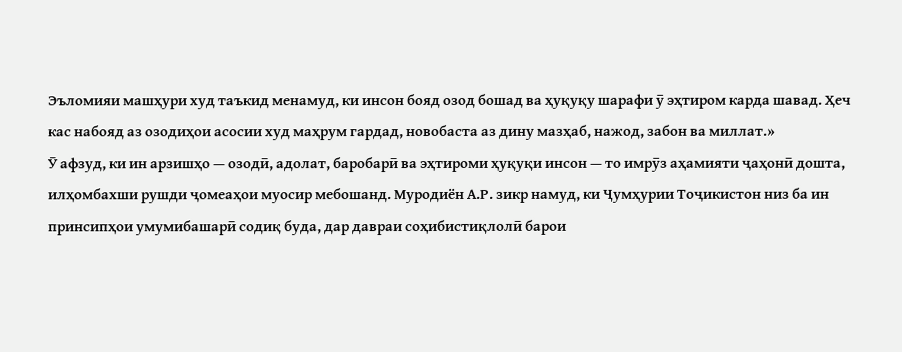Эъломияи машҳури худ таъкид менамуд, ки инсон бояд озод бошад ва ҳуқуқу шарафи ӯ эҳтиром карда шавад. Ҳеч кас набояд аз озодиҳои асосии худ маҳрум гардад, новобаста аз дину мазҳаб, нажод, забон ва миллат.»
Ӯ афзуд, ки ин арзишҳо — озодӣ, адолат, баробарӣ ва эҳтироми ҳуқуқи инсон — то имрӯз аҳамияти ҷаҳонӣ дошта, илҳомбахши рушди ҷомеаҳои муосир мебошанд. Муродиён А.Р. зикр намуд, ки Ҷумҳурии Тоҷикистон низ ба ин принсипҳои умумибашарӣ содиқ буда, дар давраи соҳибистиқлолӣ барои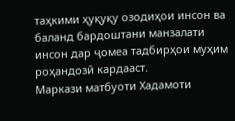таҳкими ҳуқуқу озодиҳои инсон ва баланд бардоштани манзалати инсон дар ҷомеа тадбирҳои муҳим роҳандозӣ кардааст.
Маркази матбуоти Хадамоти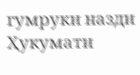гумруки назди Ҳукумати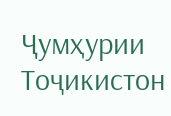Ҷумҳурии Тоҷикистон